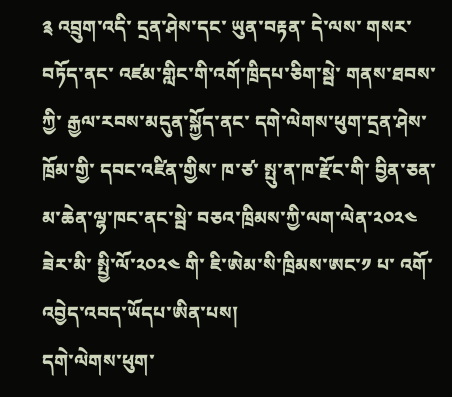༉ འབྲུག་འདི་ དྲན་ཤེས་དང་ ཡུན་བརྟན་ དེ་ལས་ གསར་བཏོད་ནང་ འཛམ་གླིང་གི་འགོ་ཁྲིདཔ་ཅིག་སྦེ་ གནས་ཐབས་ཀྱི་ རྒྱལ་རབས་མདུན་སྐྱོད་ནང་ དགེ་ལེགས་ཕུག་དྲན་ཤེས་ཁྲོམ་གྱི་ དབང་འཛིན་གྱིས་ ཁ་ཙ་ སྤུ་ན་ཁ་རྫོང་གི་ བྱིན་ཅན་མ་ཆེན་ལྷ་ཁང་ནང་སྦེ་ བཅའ་ཁྲིམས་ཀྱི་ལག་ལེན་༢༠༢༤ ཟེར་མི་ སྤྱི་ལོ་༢༠༢༤ གི་ ཇི་ཨེམ་སི་ཁྲིམས་ཨང་༡ པ་ འགོ་འབྱེད་འབད་ཡོདཔ་ཨིན་པས།
དགེ་ལེགས་ཕུག་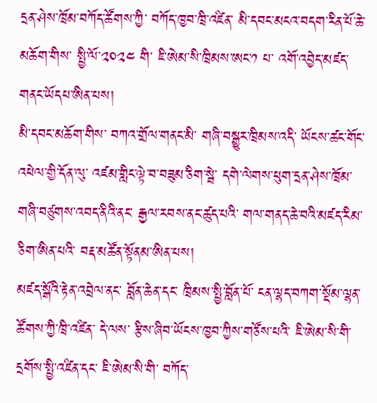དྲན་ཤེས་ཁྲོམ་བཀོད་ཚོགས་ཀྱི་ བཀོད་ཁྱབ་ཁྲི་འཛིན་ མི་དབང་མངའ་བདག་རིན་པོ་ཆེ་མཆོག་གིས་ སྤྱི་ལོ་༢༠༢༤ གི་ ཇི་ཨེམ་སི་ཁྲིམས་ཨང་༡ པ་ འགོ་འབྱེད་མཛད་གནང་ཡོདཔ་ཨིན་པས།
མི་དབང་མཆོག་གིས་ བཀའ་གྲོལ་གནང་མི་ གཞི་བསྒྱུར་ཁྲིམས་འདི་ ཡོངས་ཚང་གོང་འཕེལ་གྱི་དོན་ལུ་ འཛམ་གླིང་ལྟེ་བ་བཟུམ་ཅིག་སྦེ་ དགེ་ལེགས་ཕུག་དྲན་ཤེས་ཁྲོམ་ གཞི་བཙུགས་འབད་ནིའི་ནང་ རྒྱལ་རབས་ནང་ཚུད་པའི་ གལ་གནད་ཆེ་བའི་མཛད་རིམ་ཅིག་ཨིན་པའི་ བརྡ་མཚོན་སྟོནམ་ཨིན་པས།
མཛད་སྒོའི་རྟེན་འབྲེལ་ནང་ བློན་ཆེན་དང་ ཁྲིམས་སྤྱི་བློན་པོ་ ངན་ལྷད་བཀག་སྡོམ་ལྷན་ཚོགས་ཀྱི་ཁྲི་འཛིན་ དེ་ལས་ རྩིས་ཞིབ་ཡོངས་ཁྱབ་ཀྱིས་གཙོས་པའི་ ཇི་ཨེམ་སི་གི་ དྲགོས་སྤྱི་འཛིན་དང་ ཇི་ཨེམ་སི་གི་ བཀོད་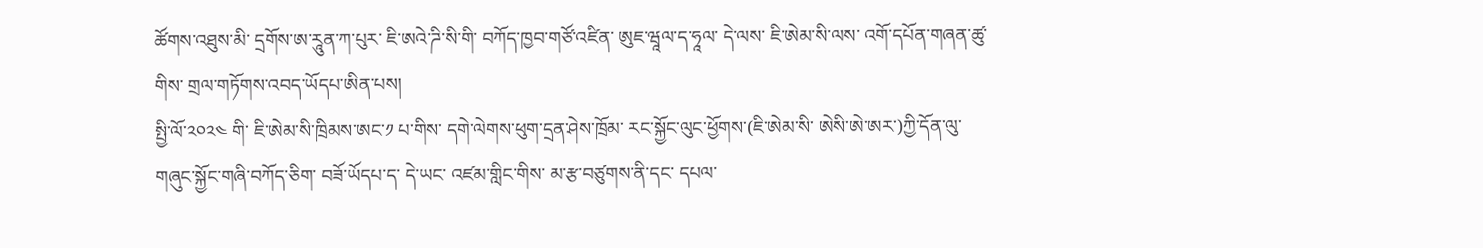ཚོགས་འཐུས་མི་ དྲགོས་ཨ་རཱུན་ཀ་པུར་ ཇི་ཨའེ་ཌི་སི་གི་ བཀོད་ཁྱབ་གཙོ་འཛིན་ ཨུཇ་ཝཱལ་ད་ཧཱལ་ དེ་ལས་ ཇི་ཨེམ་སི་ལས་ འགོ་དཔོན་གཞན་ཚུ་གིས་ གྲལ་གཏོགས་འབད་ཡོདཔ་ཨིན་པས།
སྤྱི་ལོ་༢༠༢༤ གི་ ཇི་ཨེམ་སི་ཁྲིམས་ཨང་༡ པ་གིས་ དགེ་ལེགས་ཕུག་དྲན་ཤེས་ཁྲོམ་ རང་སྐྱོང་ལུང་ཕྱོགས་(ཇི་ཨེམ་སི་ ཨེསི་ཨེ་ཨར་)ཀྱི་དོན་ལུ་ གཞུང་སྐྱོང་གཞི་བཀོད་ཅིག་ བཟོ་ཡོདཔ་ད་ དེ་ཡང་ འཛམ་གླིང་གིས་ མ་རྩ་བཙུགས་ནི་དང་ དཔལ་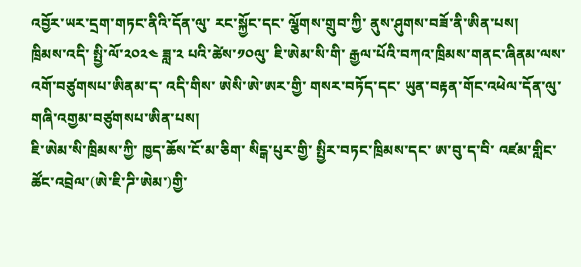འབྱོར་ཡར་དྲག་གཏང་ནིའི་དོན་ལུ་ རང་སྐྱོང་དང་ ལྕོགས་གྲུབ་ཀྱི་ ནུས་ཤུགས་བཟོ་ནི་ཨིན་པས།
ཁྲིམས་འདི་ སྤྱི་ལོ་༢༠༢༤ ཟླ་༢ པའི་ཚེས་༡༠ལུ་ ཇི་ཨེམ་སི་གི་ རྒྱལ་པོའི་བཀའ་ཁྲིམས་གནང་ཞིནམ་ལས་ འགོ་བཙུགསཔ་ཨིནམ་ད་ འདི་གིས་ ཨེསི་ཨེ་ཨར་གྱི་ གསར་བཏོད་དང་ ཡུན་བརྟན་གོང་འཕེལ་དོན་ལུ་ གཞི་འགྱམ་བཙུགསཔ་ཨིན་པས།
ཇི་ཨེམ་སི་ཁྲིམས་ཀྱི་ ཁྱད་ཆོས་ངོ་མ་ཅིག་ སིངྒ་པུར་གྱི་ སྤྱིར་བཏང་ཁྲིམས་དང་ ཨ་བུ་ད་བི་ འཛམ་གླིང་ཚོང་འབྲེལ་(ཨེ་ཇི་ཌི་ཨེམ་)གྱི་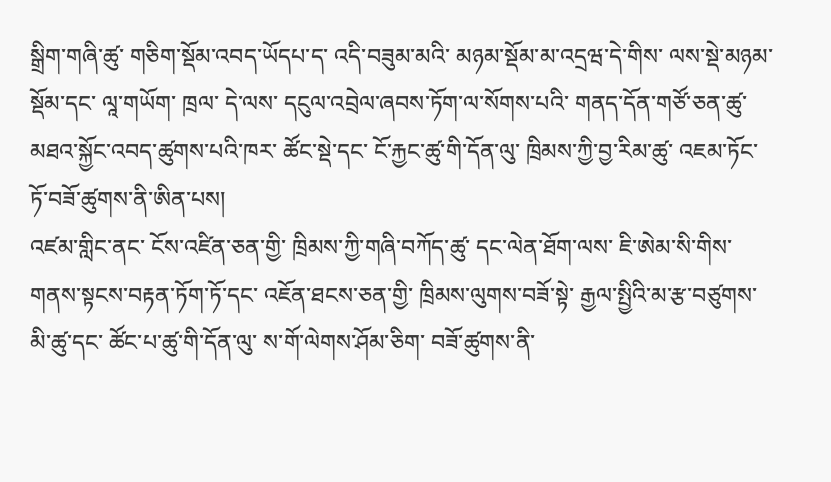སྒྲིག་གཞི་ཚུ་ གཅིག་སྡོམ་འབད་ཡོདཔ་ད་ འདི་བཟུམ་མའི་ མཉམ་སྡོམ་མ་འདྲཝ་དེ་གིས་ ལས་སྡེ་མཉམ་སྡོམ་དང་ ལཱ་གཡོག་ ཁྲལ་ དེ་ལས་ དངུལ་འབྲེལ་ཞབས་ཏོག་ལ་སོགས་པའི་ གནད་དོན་གཙོ་ཅན་ཚུ་ མཐའ་སྐྱོང་འབད་ཚུགས་པའི་ཁར་ ཚོང་སྡེ་དང་ ངོ་རྐྱང་ཚུ་གི་དོན་ལུ་ ཁྲིམས་ཀྱི་བྱ་རིམ་ཚུ་ འཇམ་ཏོང་ཏོ་བཟོ་ཚུགས་ནི་ཨིན་པས།
འཛམ་གླིང་ནང་ ངོས་འཛིན་ཅན་གྱི་ ཁྲིམས་ཀྱི་གཞི་བཀོད་ཚུ་ དང་ལེན་ཐོག་ལས་ ཇི་ཨེམ་སི་གིས་ གནས་སྟངས་བརྟན་ཏོག་ཏོ་དང་ འཇོན་ཐངས་ཅན་གྱི་ ཁྲིམས་ལུགས་བཟོ་སྟེ་ རྒྱལ་སྤྱིའི་མ་རྩ་བཙུགས་མི་ཚུ་དང་ ཚོང་པ་ཚུ་གི་དོན་ལུ་ ས་གོ་ལེགས་ཤོམ་ཅིག་ བཟོ་ཚུགས་ནི་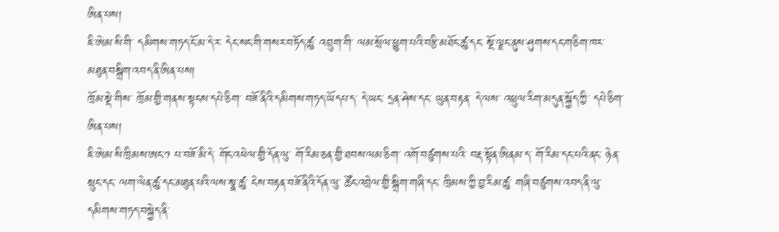ཨིན་པས།
ཇི་ཨེམ་སི་གི་ དམིགས་གཏད་ངོ་མ་དེ་ར་ དེང་སང་གི་གསར་བཏོད་ཚུ་ འབྲུག་གི་ ལམ་སྲོལ་ཕྱུག་པའི་བརྩི་མཐོང་ཚུ་དང་ སྔོ་ལྗང་ནུས་ཤུགས་དང་གཅིག་ཁར་ མཐུན་བསྒྲིག་འབད་ནི་ཨིན་པས།
ཁྲོམ་སྡེ་གིས་ ཁྲོམ་གྱི་གནས་སྟངས་དཔེ་ཅིག་ བཟོ་ནིའི་དམིགས་གཏད་ཡོདཔ་ད་ དེ་ཡང་ དྲན་ཤེས་དང་ ཡུན་བརྟན་ དེ་ལས་ འཕྲུལ་རིག་མདུན་སྐྱོད་ཀྱི་ དཔེ་ཅིག་ཨིན་པས།
ཇི་ཨེམ་སི་ཁྲིམས་ཨང་༡ པ་བཟོ་མི་དེ་ གོང་འཕེལ་གྱི་དོན་ལུ་ གོ་རིམ་ཅན་གྱི་ཐབས་ལམ་ཅིག་ འགོ་བཙུགས་པའི་ བརྡ་སྟོན་ཨིནམ་ད་ གོ་རིམ་དང་པའི་ནང་ ཉེན་སྲུང་དང་ ལག་ལེན་ཚུ་དང་མཐུན་པའི་ལས་སྣ་ཚུ་ ངེས་བརྟན་བཟོ་ནིའི་དོན་ལུ་ ཚོང་འབྲེལ་གྱི་སྒྲིག་གཞི་དང་ ཁྲིམས་ཀྱི་བྱ་རིམ་ཚུ་ གཞི་བཙུགས་འབད་ནི་ལུ་ དམིགས་གཏད་བསྐྱེད་ནི་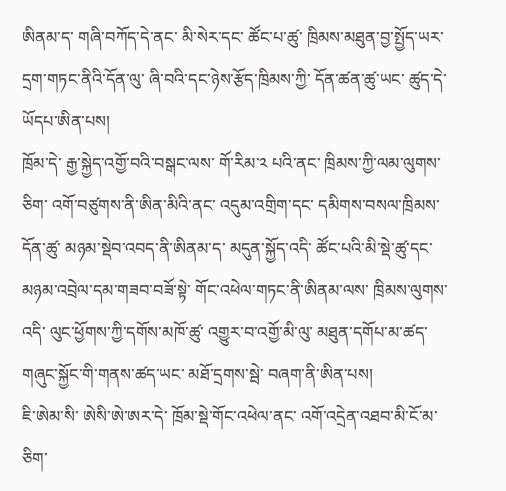ཨིནམ་ད་ གཞི་བཀོད་དེ་ནང་ མི་སེར་དང་ ཚོང་པ་ཚུ་ ཁྲིམས་མཐུན་བྱ་སྤྱོད་ཡར་དྲག་གཏང་ནིའི་དོན་ལུ་ ཞི་བའི་དང་ཉེས་རྩོད་ཁྲིམས་ཀྱི་ དོན་ཚན་ཚུ་ཡང་ ཚུད་དེ་ཡོདཔ་ཨིན་པས།
ཁྲོམ་དེ་ རྒྱ་སྐྱེད་འགྱོ་བའི་བསྒང་ལས་ གོ་རིམ་༢ པའི་ནང་ ཁྲིམས་ཀྱི་ལམ་ལུགས་ཅིག་ འགོ་བཙུགས་ནི་ཨིན་མིའི་ནང་ འདུམ་འགྲིག་དང་ དམིགས་བསལ་ཁྲིམས་དོན་ཚུ་ མཉམ་སྡེབ་འབད་ནི་ཨིནམ་ད་ མདུན་སྐྱོད་འདི་ ཚོང་པའི་མི་སྡེ་ཚུ་དང་ མཉམ་འབྲེལ་དམ་གཟབ་བཟོ་སྟེ་ གོང་འཕེལ་གཏང་ནི་ཨིནམ་ལས་ ཁྲིམས་ལུགས་འདི་ ལུང་ཕྱོགས་ཀྱི་དགོས་མཁོ་ཚུ་ འགྱུར་བ་འགྱོ་མི་ལུ་ མཐུན་དགོཔ་མ་ཚད་ གཞུང་སྐྱོང་གི་གནས་ཚད་ཡང་ མཐོ་དྲགས་སྦེ་ བཞག་ནི་ཨིན་པས།
ཇི་ཨེམ་སི་ ཨེསི་ཨེ་ཨར་དེ་ ཁྲོམ་སྡེ་གོང་འཕེལ་ནང་ འགོ་འདྲེན་འཐབ་མི་ངོ་མ་ཅིག་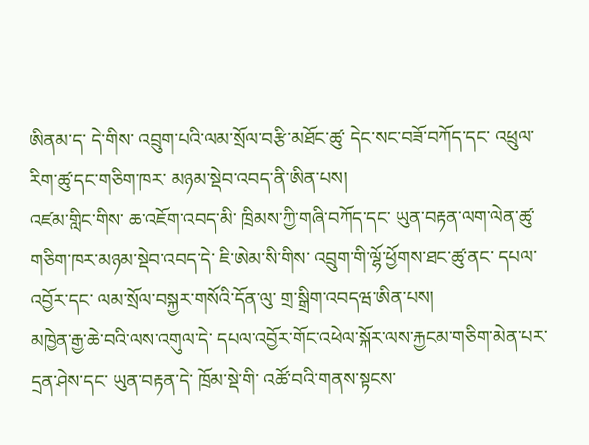ཨིནམ་ད་ དེ་གིས་ འབྲུག་པའི་ལམ་སྲོལ་བརྩི་མཐོང་ཚུ་ དེང་སང་བཟོ་བཀོད་དང་ འཕྲུལ་རིག་ཚུ་དང་གཅིག་ཁར་ མཉམ་སྡེབ་འབད་ནི་ཨིན་པས།
འཛམ་གླིང་གིས་ ཆ་འཇོག་འབད་མི་ ཁྲིམས་ཀྱི་གཞི་བཀོད་དང་ ཡུན་བརྟན་ལག་ལེན་ཚུ་ གཅིག་ཁར་མཉམ་སྡེབ་འབད་དེ་ ཇི་ཨེམ་སི་གིས་ འབྲུག་གི་ལྷོ་ཕྱོགས་ཐང་ཚུ་ནང་ དཔལ་འབྱོར་དང་ ལམ་སྲོལ་བསྐྱར་གསོའི་དོན་ལུ་ གྲ་སྒྲིག་འབདཝ་ཨིན་པས།
མཁྱེན་རྒྱ་ཆེ་བའི་ལས་འགུལ་དེ་ དཔལ་འབྱོར་གོང་འཕེལ་སྐོར་ལས་རྐྱངམ་གཅིག་མེན་པར་ དྲན་ཤེས་དང་ ཡུན་བརྟན་དེ་ ཁྲོམ་སྡེ་གི་ འཚོ་བའི་གནས་སྟངས་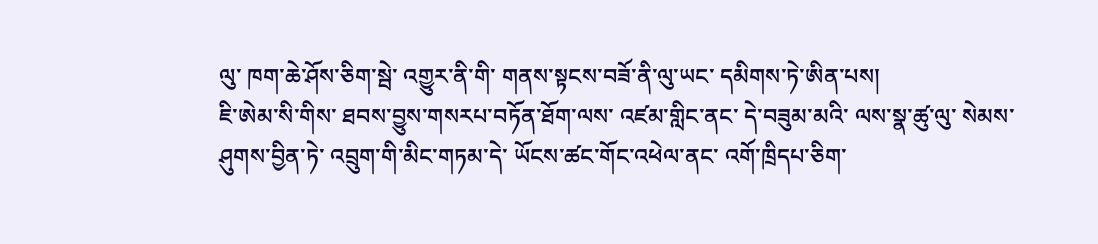ལུ་ ཁག་ཆེ་ཤོས་ཅིག་སྦེ་ འགྱུར་ནི་གི་ གནས་སྟངས་བཟོ་ནི་ལུ་ཡང་ དམིགས་ཏེ་ཨིན་པས།
ཇི་ཨེམ་སི་གིས་ ཐབས་བྱུས་གསརཔ་བཏོན་ཐོག་ལས་ འཛམ་གླིང་ནང་ དེ་བཟུམ་མའི་ ལས་སྣ་ཚུ་ལུ་ སེམས་ཤུགས་བྱིན་ཏེ་ འབྲུག་གི་མིང་གཏམ་དེ་ ཡོངས་ཚང་གོང་འཕེལ་ནང་ འགོ་ཁྲིདཔ་ཅིག་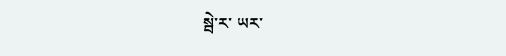སྦེ་ར་ ཡར་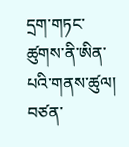དྲག་གཏང་ཚུགས་ནི་ཨིན་པའི་གནས་ཚུལ།
བཙན་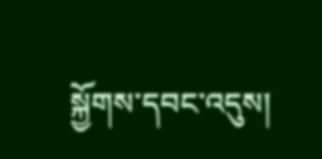སྐྱོགས་དབང་འདུས།